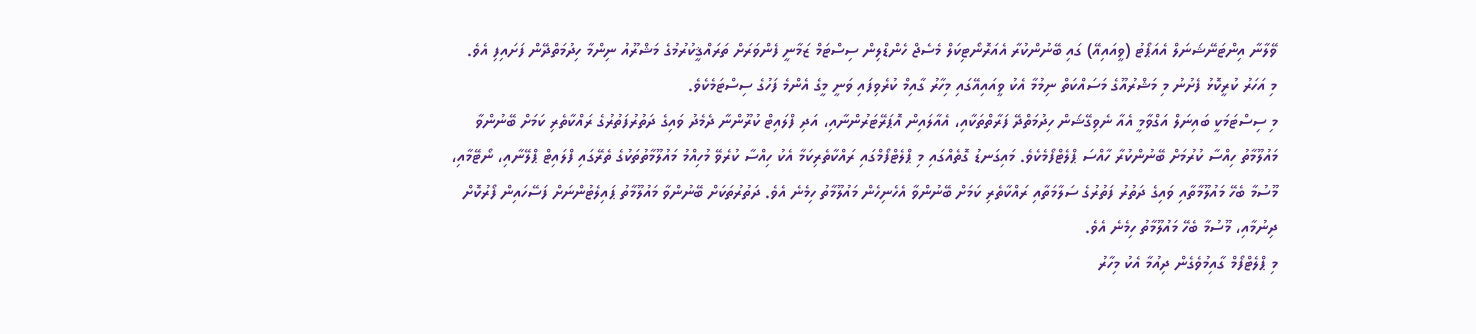ވޭލާނާ އިންޓަނޭޝަނަލް އެއަޕޯޓު (ވީއައިއޭ) ގައި ބޭނުންކުރާ އެއަރޮނޯޓިކަލް މެސެޖް ހެންޑްލިން ސިސްޓަމް ޒަމާނީ ފެންވަރަށް ތަރައްޤީކުރުމުގެ މަޝްރޫއު ނިންމާ ހިދުމަތްދޭން ފަށައިފި އެވެ.
މި އަހަރު ކުރީކޮޅު ފެށުނު މި މަޝްރުއޫގެ މަސައްކަތް ނިމުމާ އެކު ވީއައިއޭގައި މިހާރު ގާއިމް ކުރެވިފައި ވަނީ މީގެ އެންމެ ފަހުގެ ސިސްޓަމެކެވެ.
މި ސިސްޓަމަކީ ބައިނަލް އަގްވާމީ އެއާ ނެވިގޭޝަން ހިދުމަތްދޭ ފަރާތްތަކާއި، އެއާލައިން އޮޕަރޭޓަރުންނާއި، އަދި ފްލައިޓް ކުރޫންނާ ދެމެދު ވައިގެ ދަތުރުފަތުރުގެ ރައްކާތެރި ކަމަށް ބޭނުންވާ މައުލޫމާތު ހިއްސާ ކުރުމަށް ބޭނުންކުރާ ހާއްސަ ޕްލެޓްފޯމެކެވެ. މައިގަނޑު ގޮތެއްގައި މި ޕްލެޓްފޯމްގައި ރައްކާތެރިކަމާ އެކު ހިއްސާ ކުރެވޭ މުހިއްމު މައުލޫމާތުތަކުގެ ތެރޭގައި ފްލައިޓް ޕްލޭނާއި، ނޯޓޭމާއި، މޫސުމާ ބެހޭ މައުލޫމާތާއި ވައިގެ ދަތުރު ފަތުރުގެ ސަލާމަތާއި ރައްކާތެރި ކަމަށް ބޭނުންވާ އެހެނިހެން މައުލޫމާތު ހިމެނެ އެވެ. ދަތުރުތަކަށް ބޭނުންވާ މައުލޫމާތު ޕައިލެޓުންނަށް ފަސޭހައިން ފޯރުކޮށް ދިނުމާއި، މޫސުމާ ބެހޭ މައުލޫމާތު ހިމެނެ އެވެ.
މި ޕްލެޓްފޯމް ގާއިމުވެގެން ދިއުމާ އެކު މިހާރު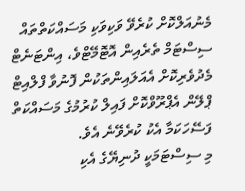މެނުއަލްކޮށް ކުރެވޭ ވަކިވަކި މަސައްކަތްތައް ސިސްޓަމް ތެރެއިން އޮޓޮމޭޓްވެ، އިންޓަނެޓް މެދުވެރިކޮށް އެއަލައިންތަކުން ފޮނުވާ ފްލްއިޓް ޕްލޭން އެޕްރޫވްކޮށް ފައިލް ކުރުމުގެ މަސައްކަތް ފަސޭހަކަމާ އެކު ކުރެވޭނެ އެވެ.
މި ސިސްޓަމަކީ ދުނިޔޭގެ އެކި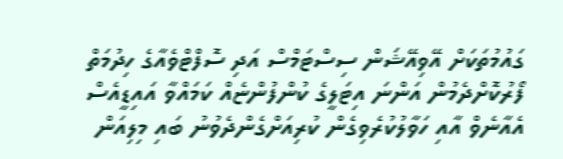ގައުމުތަކަށް އޭވިއޭޝަން ސިސްޓަމްސް އަދި ސޮފްޓްވެއާގެ ހިދުމަތް ފޯރުކޮށްދެމުން އަންނަ އިޓަލީގެ ކުންފުންޏެއް ކަމައްވާ އައިޑީއެސް އެއާނެވް އާއި ހަވާލުކުރެވިގެން ކުރިއަށްގެންދެވުނު ބައި މިލިއަން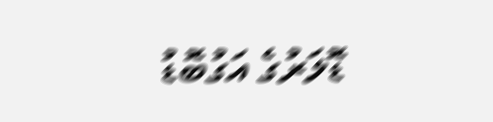ޑޮލަރުގެ އަގުބޮޑު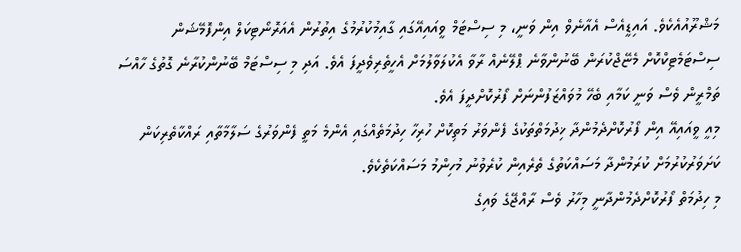މަޝްރޫއުއެކެވެ. އައިޑީއެސް އެއާނެވް އިން ވަނީ، މި ސިސްޓަމް ވީއައިއޭގައި ގާއިމުކުރުމުގެ އިތުރުން އެއަރޮނޯޓިކަލް އިންފޮމޭޝަން ސިސްޓަމެޓިކްކޮށް މެޏޭޖްކުރަން ބޭނުންވާނެ ޕްލޭނެއް ރާވާ އެކުލަވާލުމަށް އެހީތެރިވެދީފަ އެވެ. އަދި މި ސިސްޓަމް ބޭނުންކުރާނެ ގޮތުގެ ހާއްސަ ތަމްރީން ވެސް ވަނީ ކަމާއި ބެހޭ މުވައްޒަފުންނަށް ފޯރުކޮށްދީފަ އެވެ.
މިއީ ވީއައިއޭ އިން ފޯރުކޮށްދެމުންދާ ޚިދުމަތްތަކުގެ ފެންވަރު މަތިކޮށް ހުރިހާ ހިދުމަތެއްގައި އެންމެ މަތީ ފެންވަރުގެ ސަލާމާތާއި ރައްކާތެރިކަން ކަށަވަރުކުރުމަށް ކުރަމުންދާ މަސައްކަތުގެ ތެރެއިން ކުރެވުނު މުހިންމު މަސައްކަތެކެވެ.
މި ހިދުމަތް ފޯރުކޮށްދެމުންދާނީ މިހާރު ވެސް ރާއްޖޭގެ ވައިގެ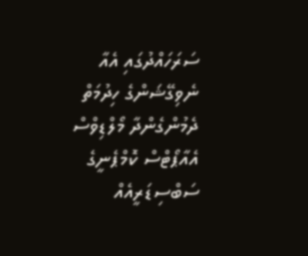ސަރަހައްދުގައި އެއާ ނެވިގޭޝަންގެ ހިދުމަތް ދެމުންގެންދާ މޯލްޑިވްސް އެއާޕޯޓްސް ކޮމްޕެނީގެ ސަބްސިޑަރީއެއް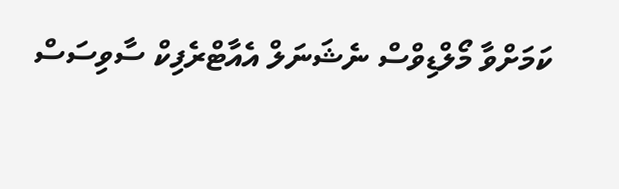ކަމަށްވާ މޯލްޑިވްސް ނެޝަނަލް އެއާޓްރެފިކް ސާވިސަސް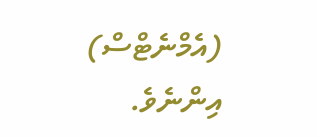(އެމްނެޓްސް) އިންނެވެ.